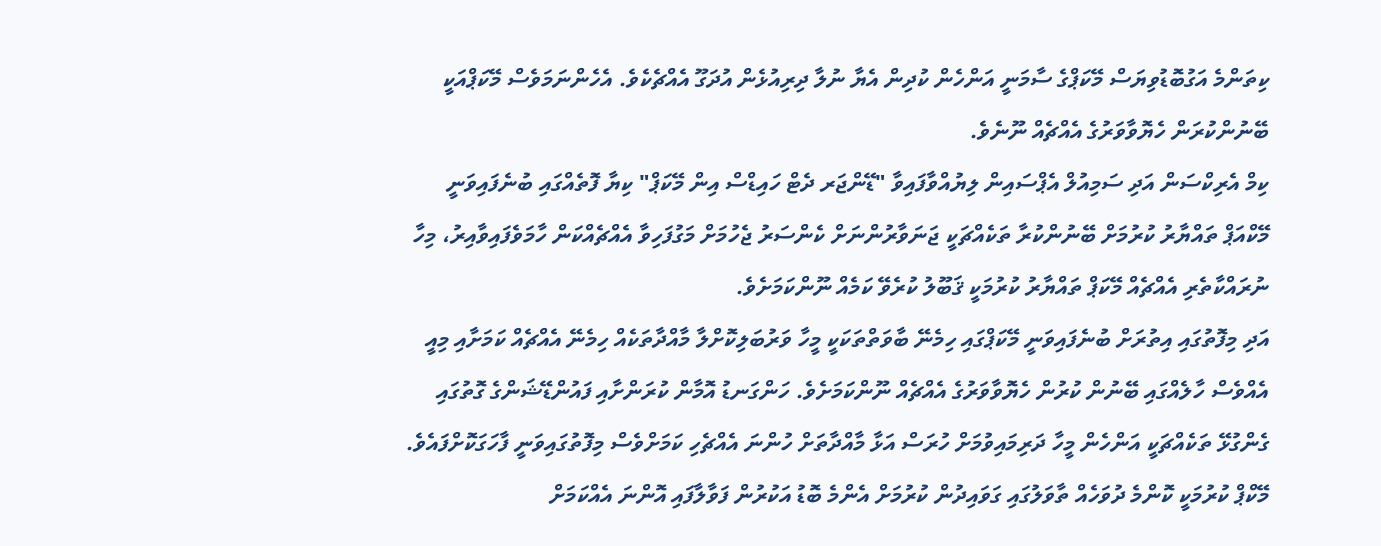ކިތަންމެ އަގުބޮޑުވިޔަސް މޭކަޕްގެ ސާމަނީ އަންހެން ކުދިން އެޔާ ނުލާ ދިރިއުޅެން އުދަގޫ އެއްޗެކެވެ. އެހެންނަމަވެސް މޭކަޕްއަކީ ބޭނުންކުރަން ހެޔޮވާވަރުގެ އެއްޗެއް ނޫނެވެ.
ކިމް އެރިކްސަން އަދި ސަމިއުލް އެޕްސައިން ލިޔުއްވާފައިވާ "ޑޭންޖަރ ދެޓް ހައިޑްސް އިން މޭކަޕް" ކިޔާ ފޮތެއްގައި ބުނެފައިވަނީ މޭކްއަޕް ތައްޔާރު ކުރުމަށް ބޭނުންކުރާ ތަކެއްޗަކީ ޖަނަވާރުންނަށް ކެންސަރު ޖެހުމަށް މަގުފަހިވާ އެއްޗެއްކަން ހާމަވެފައިވާއިރު، މިހާ ނުރައްކާތެރި އެއްޗެއް މޭކަޕް ތައްޔާރު ކުރުމަކީ ޤަބޫލު ކުރެވޭ ކަމެއް ނޫންކަމަށެވެ.
އަދި މިފޮތުގައި އިތުރަށް ބުނެފައިވަނީ މޭކަޕްގައި ހިމެނޭ ބާވަތްތަކަކީ މީހާ ވަރުބަލިކޮށްލާ މާއްދާތަކެއް ހިމެނޭ އެއްޗެއް ކަމަށާއި މިއީ އެއްވެސް ހާލެއްގައި ބޭނުން ކުރުން ހެޔޮވާވަރުގެ އެއްޗެއް ނޫންކަމަށެވެ. ހަންގަނޑު އޮމާން ކުރަންށާއި ފައުންޑޭޝަންގެ ގޮތުގައި ގެންގުޅޭ ތަކެއްޗަކީ އަންހެން މީހާ ދަރިމައިވުމަށް ހުރަސް އަޅާ މާއްދާތަށް ހުންނަ އެއްޗެހި ކަމަށްވެސް މިފޮތުގައިވަނީ ފާހަގަކޮށްފައެވެ.
މޭކްޕް ކުރުމަކީ ކޮންމެ ދުވަހެއް ތާވަލުގައި ގަވައިދުން ކުރުމަށް އެންމެ ބޮޑު އަކުރުން ފަވާލާފައި އޮންނަ އެއްކަމަށް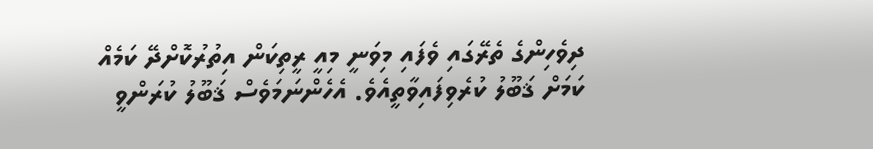ދިވެހިންގެ ތެރޭގައި ވެފައި މިވަނީ މިއީ ރީތިކަން އިތުރުކޮށްދޭ ކަމެއް ކަމަށް ޤަބޫލު ކުރެވިފައިވާތީއެވެ. އެހެންނަމަވެސް ޤަބޫލު ކުރަންވީ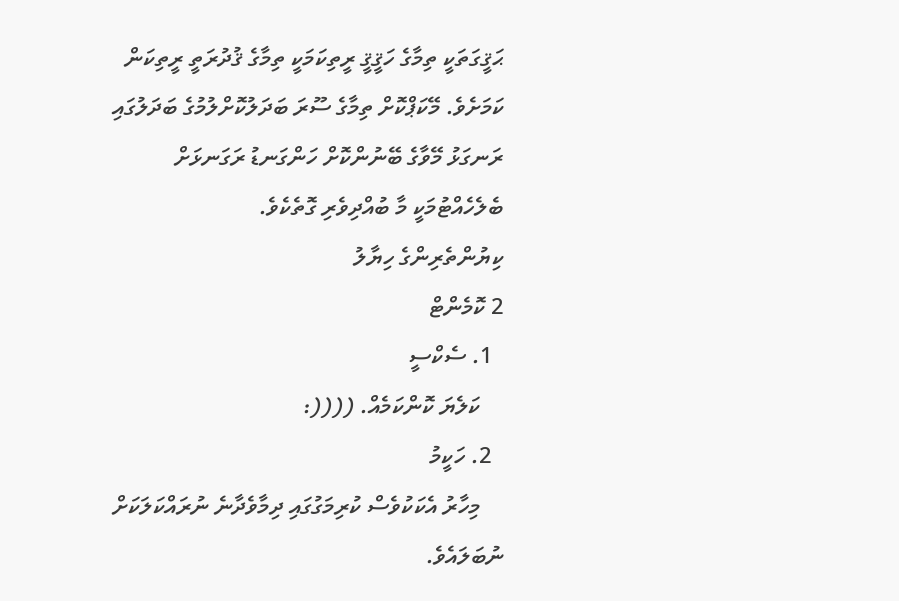ޙަޤީގަތަކީ ތިމާގެ ހަޤީޤީ ރީތިކަމަކީ ތިމާގެ ޤުދުރަތީ ރީތިކަން ކަމަށެވެ. މޭކަޕްކޮށް ތިމާގެ ސޫރަ ބަދަލުކޮށްލުމުގެ ބަދަލުގައި ރަނގަޅު މޭވާގެ ބޭނުންކޮށް ހަންގަނޑު ރަގަނޅަށް ބެލެހެއްޓުމަކީ މާ ބުއްދިވެރި ގޮތެކެވެ.
ކިޔުންތެރިންގެ ހިޔާލު
2 ކޮމެންޓް
  1. ސެކްސީ
    ކަލެޔަ ކޮންކަމެއް. ((((:
  2. ހަކީމު
    މިހާރު އެކަކުވެސް ކުރިމަގުގައި ދިމާވެދާނެ ނުރައްކަލަކަށް ނުބަލައެވެ.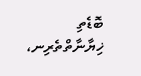ބޮޑެތި ޚިޔާނާތްތެރިނ،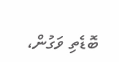ބޮޑެތި ވަގުން،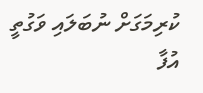ކުރިމަގަށް ނުބަލައި ވަގުތީ އުފާ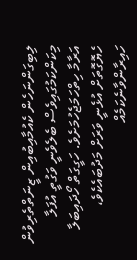ލިބިގަންނަހެން ކެއުމާއިބުއިން ޒީނަތްތެރިވުން މިކަންކަމުގައިވެސް ބެލެވެނީ ވަގުތީ އުފަލާ އަރާމާ ހިތްހަމަޖެހުމަށެވެ. ހަގީގަތް ހޯދައިބަލާ ހެޔޮގޮތަށް އުޅެނީ ވަރަށް މަދުބައެކެވެ، ހައިރާންވާނެކަމެއް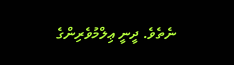ނެތެވެ. ދީނީ ޢިލްމުވެރިންގެ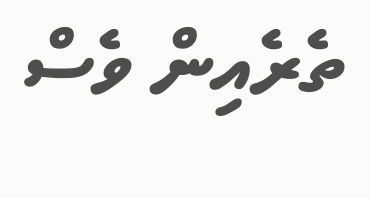ތެރެއިން ވެސް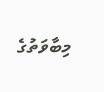މިބާވަތުގެ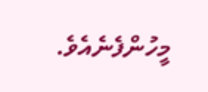މީހުންފެނެއެވެ.